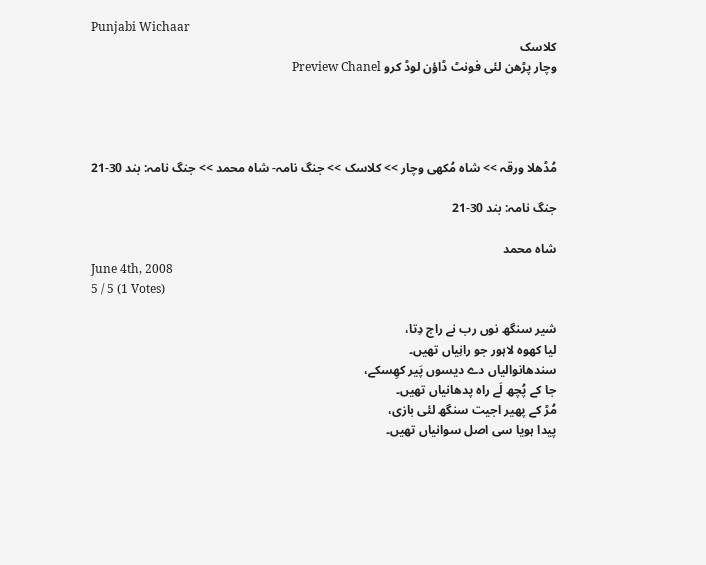Punjabi Wichaar
کلاسک
وچار پڑھن لئی فونٹ ڈاؤن لوڈ کرو Preview Chanel




مُڈھلا ورقہ >> شاہ مُکھی وچار >> کلاسک >> جنگ نامہ- شاہ محمد >> جنگ نامہ: بند 30-21

جنگ نامہ: بند 30-21

شاہ محمد
June 4th, 2008
5 / 5 (1 Votes)

شیر سنگھ نوں رب نے راج دِتا،
لیا کھوہ لاہور جو رانِیاں تھیں۔
سندھانوالیاں دے دیسوں پَیر کھِسکے،
جا کے پُچھ لَے راہ پدھانیاں تھیں۔
مُڑ کے پھیر اجیت سنگھ لئی بازی،
پیدا ہویا سی اصل سوانیاں تھیں۔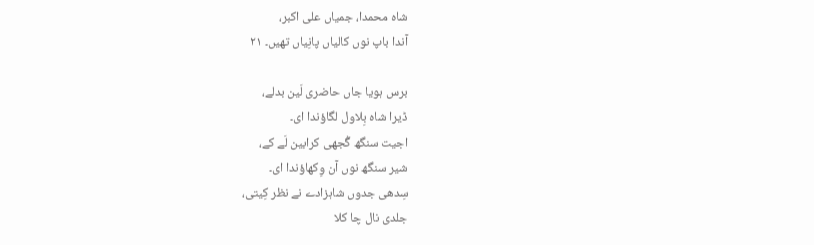شاہ محمدا، جمیاں علی اکبر،
آندا باپ نوں کالیاں پانِیاں تھیں۔ ٢١

برس ہویا جاں حاضری لَین بدلے،
ڈیرا شاہ بِلاول لگاؤندا ای۔
اجیت سنگھ گُجھی کرابین لَے کے،
شیر سنگھ نوں آن وِکھاؤندا ای۔
سِدھی جدوں شاہزادے نے نظر کِیتی،
جلدی نال چا کلا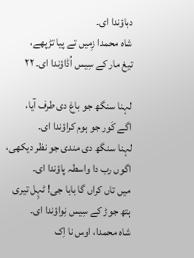دباؤندا ای۔
شاہ محمدا زِمیں تے پیا تڑپھے،
تیغ مار کے سِیس اُڈاؤندا ای۔ ٢٢

لہنا سنگھ جو باغ دی طرف آیا،
اگے کَور جو ہوم کراؤندا ای۔
لہنا سنگھ دی مندی جو نظر دیکھی،
اگوں رب دا واسطہ پاؤندا ای۔
میں تاں کراں گا بابا جی! ٹہِل تیری
ہتھ جوڑ کے سِیس نِواؤندا ای۔
شاہ محمدا، اوس نا اِک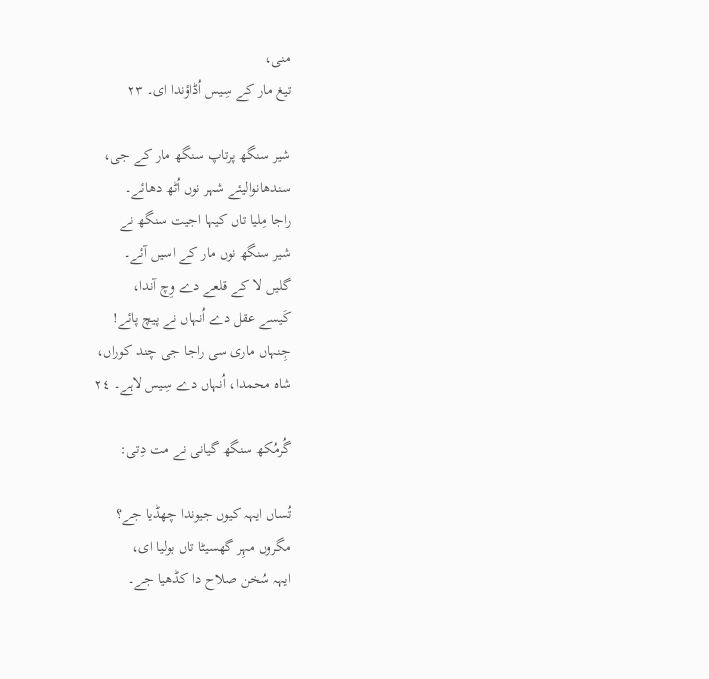منی،
تیغ مار کے سِیس اُڈاؤندا ای۔ ٢٣

شیر سنگھ پرتاپ سنگھ مار کے جی،
سندھانوالیئے شہر نوں اُٹھ دھائے۔
راجا مِلیا تاں کیہا اجیت سنگھ نے
شیر سنگھ نوں مار کے اسیں آئے۔
گلیں لا کے قلعے دے وِچ آندا،
کَیسے عقل دے اُنہاں نے پیچ پائے!
جِنہاں ماری سی راجا جی چند کوراں،
شاہ محمدا، اُنہاں دے سِیس لاہے۔ ٢٤

گُرمُکھ سنگھ گیانی نے مت دِتی:

تُساں ایہہ کیوں جیوندا چھڈیا جے؟
مگروں مہِر گھسیٹا تاں بولیا ای،
ایہہ سُخن صلاح دا کڈھیا جے۔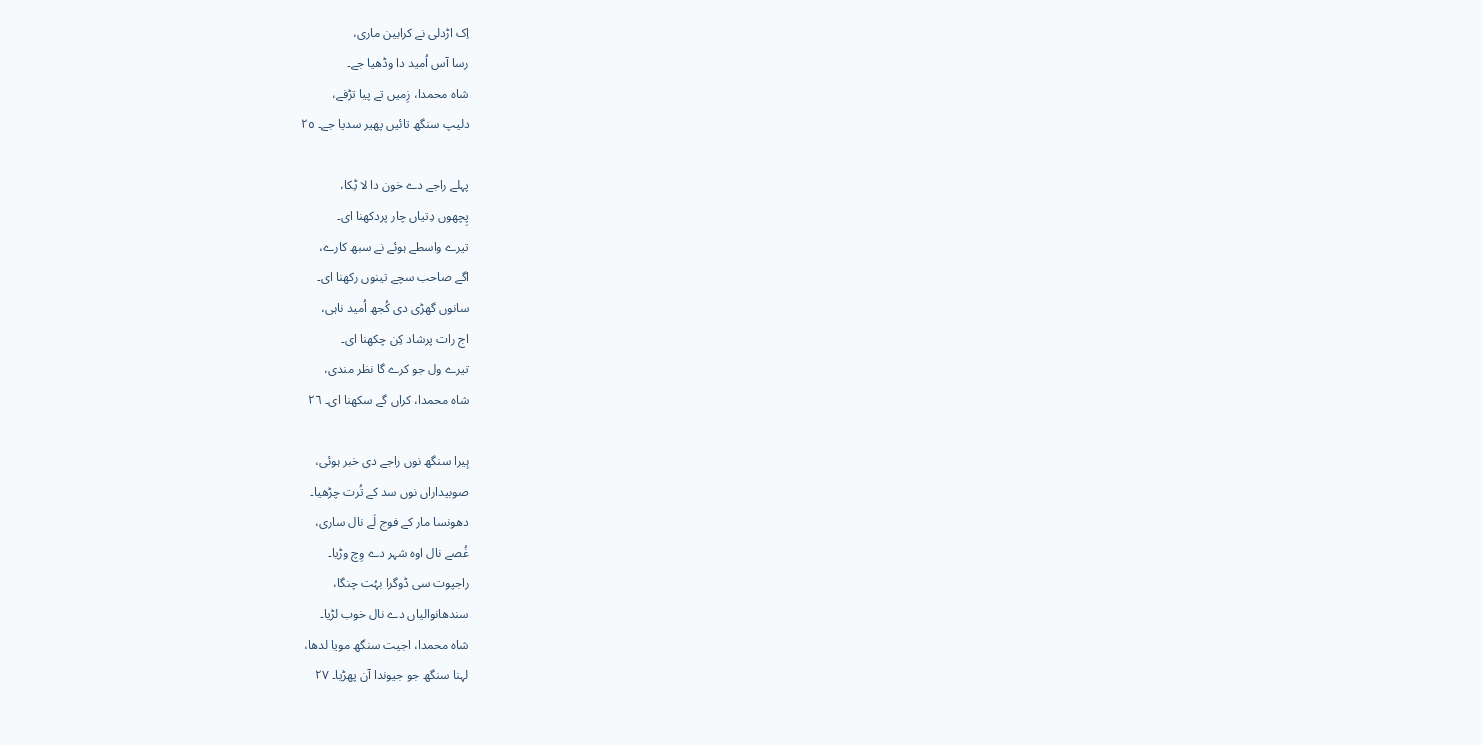اِک اڑدلی نے کرابین ماری،
رسا آس اُمید دا وڈھیا جے۔
شاہ محمدا، زِمیں تے پیا تڑفے،
دلیپ سنگھ تائیں پھیر سدیا جے۔ ٢٥

پہلے راجے دے خون دا لا ٹِکا،
پِچھوں دِتیاں چار پردکھنا ای۔
تیرے واسطے ہوئے نے سبھ کارے،
اگے صاحب سچے تینوں رکھنا ای۔
سانوں گھڑی دی کُجھ اُمید ناہی،
اج رات پرشاد کِن چکھنا ای۔
تیرے ول جو کرے گا نظر مندی،
شاہ محمدا، کراں گے سکھنا ای۔ ٢٦

ہِیرا سنگھ نوں راجے دی خبر ہوئی،
صوبیداراں نوں سد کے تُرت چڑھیا۔
دھونسا مار کے فوج لَے نال ساری،
غُصے نال اوہ شہر دے وِچ وڑیا۔
راجپوت سی ڈوگرا بہُت چنگا،
سندھانوالیاں دے نال خوب لڑیا۔
شاہ محمدا، اجیت سنگھ مویا لدھا،
لہنا سنگھ جو جیوندا آن پھڑیا۔ ٢٧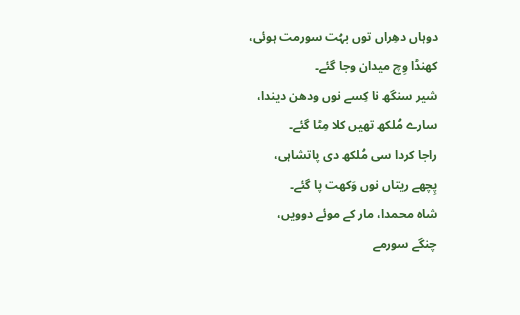دوہاں دھِراں توں بہُت سورمت ہوئی،
کھنڈا وِچ میدان وجا گئے۔
شیر سنگھ نا کِسے نوں ودھن دیندا،
سارے مُلکھ تھیں کلا مِٹا گئے۔
راجا کردا سی مُلکھ دی پاتشاہی،
پِچھے ریتاں نوں وَکھت پا گئے۔
شاہ محمدا، مار کے موئے دوویں،
چنگے سورمے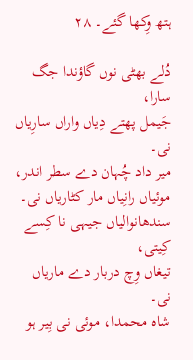ہتھ وِکھا گئے۔ ٢٨

دُلے بھٹی نوں گاؤندا جگ سارا،
جَیمل پھتے دِیاں واراں سارِیاں نی۔
میر داد چُہان دے سطر اندر،
موئیاں رانِیاں مار کٹاریاں نی۔
سندھانوالیاں جیہی نا کِسے کِیتی،
تیغاں وِچ دربار دے ماریاں نی۔
شاہ محمدا، موئی نی بِیر ہو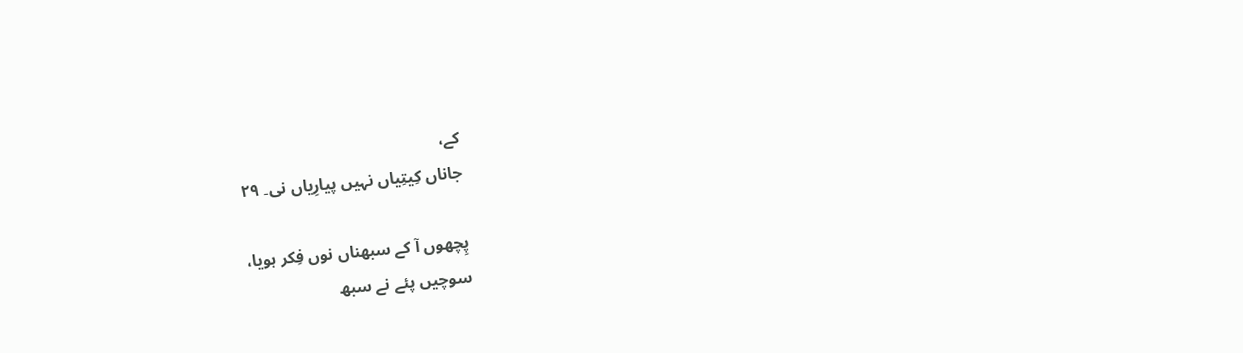کے،
جاناں کِیتِیاں نہیں پیارِیاں نی۔ ٢٩

پِچھوں آ کے سبھناں نوں فِکر ہویا،
سوچیں پئے نے سبھ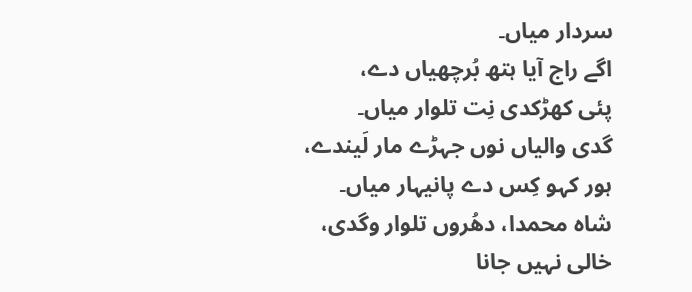سردار میاں۔
اگے راج آیا ہتھ بُرچھیاں دے،
پئی کھڑکدی نِت تلوار میاں۔
گدی والیاں نوں جہڑے مار لَیندے،
ہور کہو کِس دے پانیہار میاں۔
شاہ محمدا، دھُروں تلوار وگدی،
خالی نہیں جانا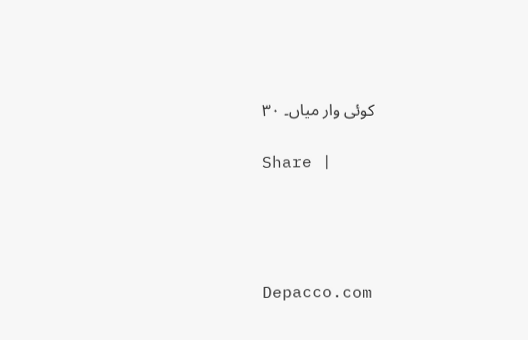کوئی وار میاں۔ ٣٠

Share |




Depacco.com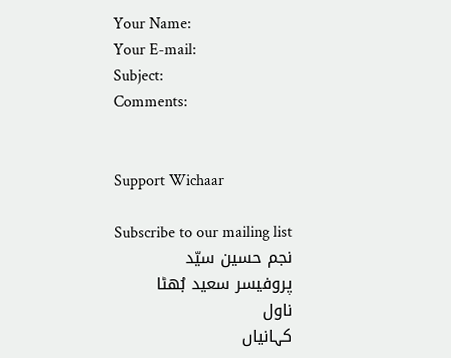Your Name:
Your E-mail:
Subject:
Comments:


Support Wichaar

Subscribe to our mailing list
نجم حسین سیّد
پروفیسر سعید بُھٹا
ناول
کہانیاں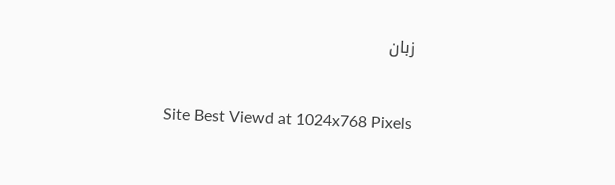زبان



Site Best Viewd at 1024x768 Pixels